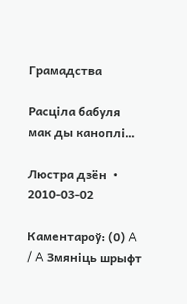Грамадства

Расціла бабуля мак ды каноплі…

Люстра дзён  •  2010-03-02

Каментароў: (0) A / A Змяніць шрыфт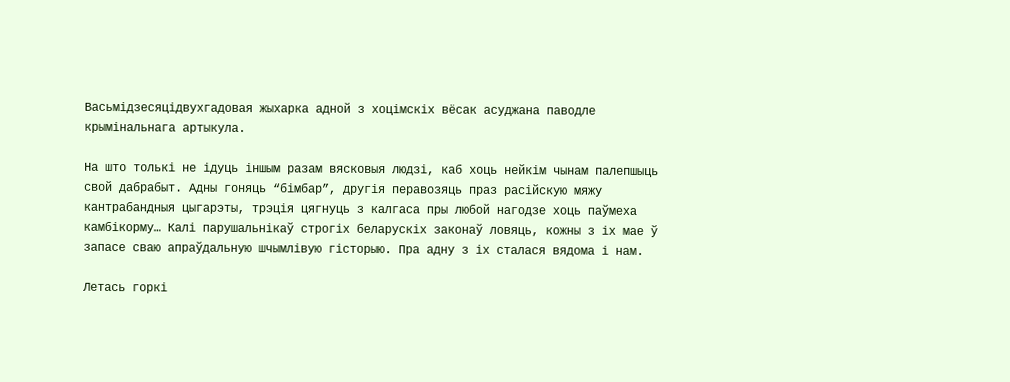Васьмідзесяцідвухгадовая жыхарка адной з хоцімскіх вёсак асуджана паводле крымінальнага артыкула.

На што толькі не ідуць іншым разам вясковыя людзі, каб хоць нейкім чынам палепшыць свой дабрабыт. Адны гоняць “бімбар”, другія перавозяць праз расійскую мяжу кантрабандныя цыгарэты, трэція цягнуць з калгаса пры любой нагодзе хоць паўмеха камбікорму… Калі парушальнікаў строгіх беларускіх законаў ловяць, кожны з іх мае ў запасе сваю апраўдальную шчымлівую гісторыю. Пра адну з іх сталася вядома і нам.

Летась горкі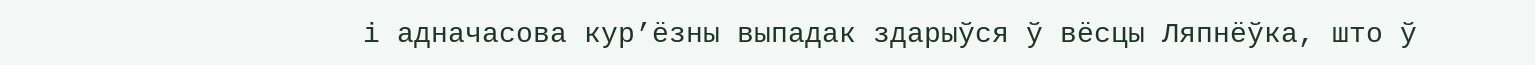і адначасова кур’ёзны выпадак здарыўся ў вёсцы Ляпнёўка, што ў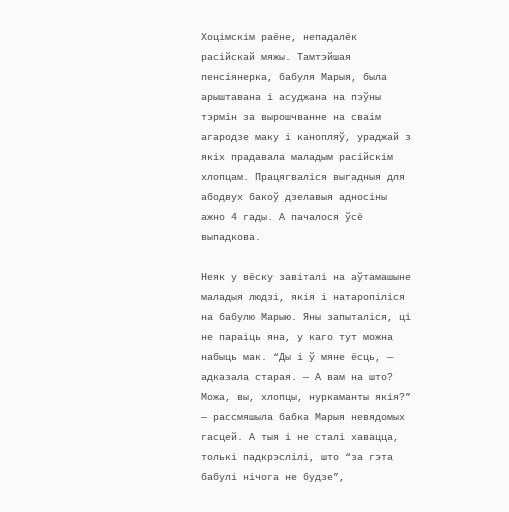Хоцімскім раёне, непадалёк расійскай мяжы. Тамтэйшая пенсіянерка, бабуля Марыя, была арыштавана і асуджана на пэўны тэрмін за вырошчванне на сваім агародзе маку і канопляў, ураджай з якіх прадавала маладым расійскім хлопцам. Працягваліся выгадныя для абодвух бакоў дзелавыя адносіны ажно 4 гады. А пачалося ўсё выпадкова.

Неяк у вёску завіталі на аўтамашыне маладыя людзі, якія і натаропіліся на бабулю Марыю. Яны запыталіся, ці не параіць яна, у каго тут можна набыць мак. “Ды і ў мяне ёсць, — адказала старая. — А вам на што? Можа, вы, хлопцы, нуркаманты якія?” — рассмяшыла бабка Марыя невядомых гасцей. А тыя і не сталі хавацца, толькі падкрэслілі, што “за гэта бабулі нічога не будзе”,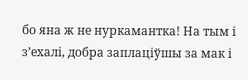бо яна ж не нуркамантка! На тым і з’ехалі, добра заплаціўшы за мак і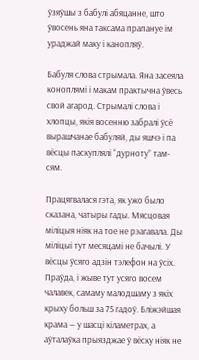ўзяўшы з бабулі абяцанне, што ўвосень яна таксама прапануе ім ураджай маку і канопляў.

Бабуля слова стрымала. Яна засеяла коноплямі і макам практычна ўвесь свой агарод. Стрымалі слова і хлопцы, якія восенню забралі ўсё вырашчанае бабуляй, ды яшчэ і па вёсцы паскуплялі “дурноту” там-сям.

Працягвалася гэта, як ужо было сказана, чатыры гады. Мясцовая міліцыя ніяк на тое не рэагавала. Ды міліцыі тут месяцамі не бачылі. У вёсцы ўсяго адзін тэлефон на ўсіх. Праўда, і жыве тут усяго восем чалавек, самаму малодшаму з якіх крыху больш за 75 гадоў. Бліжэйшая крама — у шасці кіламетрах, а аўталаўка прыязджае ў вёску ніяк не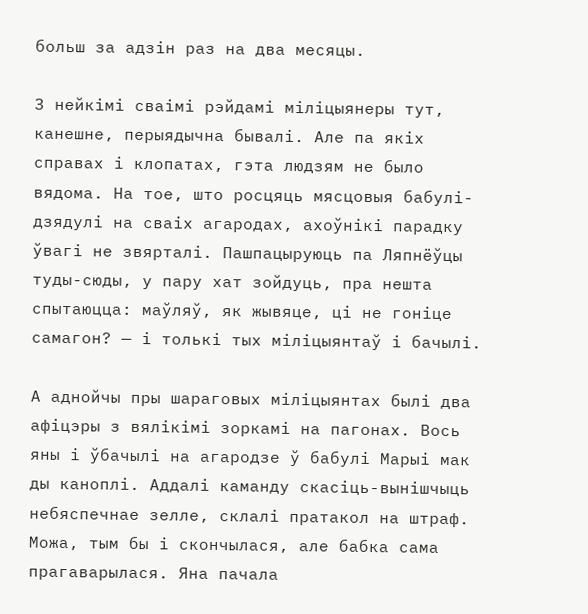больш за адзін раз на два месяцы.

З нейкімі сваімі рэйдамі міліцыянеры тут, канешне, перыядычна бывалі. Але па якіх справах і клопатах, гэта людзям не было вядома. На тое, што росцяць мясцовыя бабулі-дзядулі на сваіх агародах, ахоўнікі парадку ўвагі не звярталі. Пашпацыруюць па Ляпнёўцы туды-сюды, у пару хат зойдуць, пра нешта спытаюцца: маўляў, як жывяце, ці не гоніце самагон? — і толькі тых міліцыянтаў і бачылі.

А аднойчы пры шараговых міліцыянтах былі два афіцэры з вялікімі зоркамі на пагонах. Вось яны і ўбачылі на агародзе ў бабулі Марыі мак ды каноплі. Аддалі каманду скасіць-вынішчыць небяспечнае зелле, склалі пратакол на штраф. Можа, тым бы і скончылася, але бабка сама прагаварылася. Яна пачала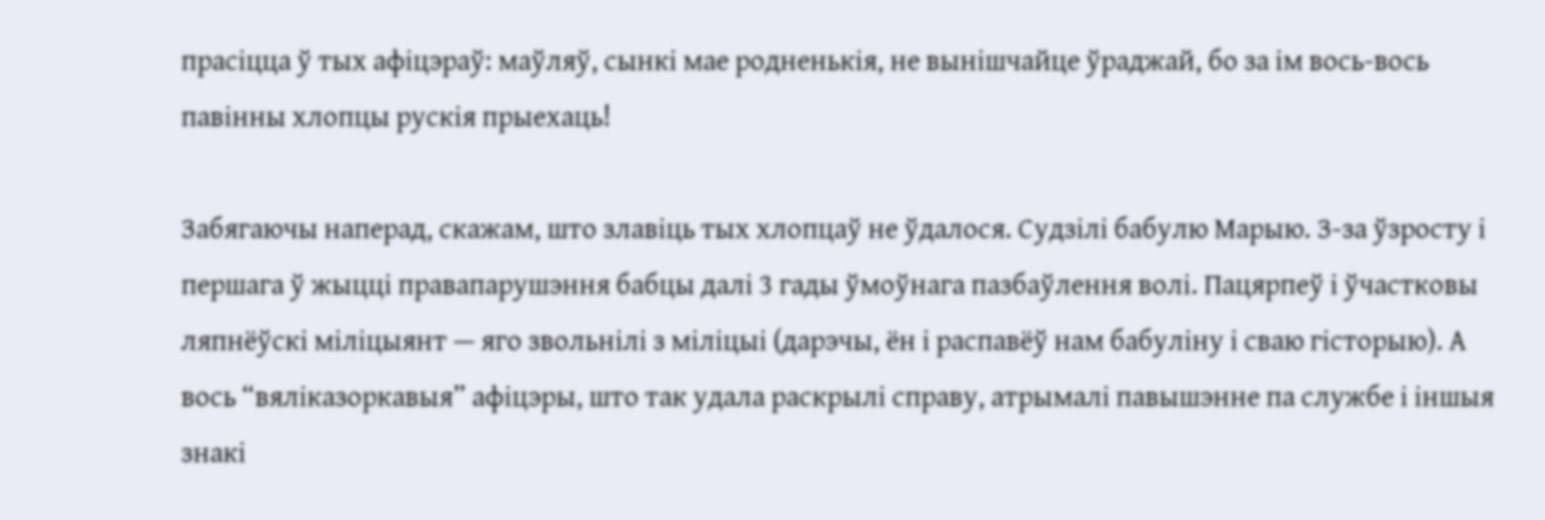прасіцца ў тых афіцэраў: маўляў, сынкі мае родненькія, не вынішчайце ўраджай, бо за ім вось-вось павінны хлопцы рускія прыехаць!

Забягаючы наперад, скажам, што злавіць тых хлопцаў не ўдалося. Судзілі бабулю Марыю. З-за ўзросту і першага ў жыцці правапарушэння бабцы далі 3 гады ўмоўнага пазбаўлення волі. Пацярпеў і ўчастковы ляпнёўскі міліцыянт — яго звольнілі з міліцыі (дарэчы, ён і распавёў нам бабуліну і сваю гісторыю). А вось “вяліказоркавыя” афіцэры, што так удала раскрылі справу, атрымалі павышэнне па службе і іншыя знакі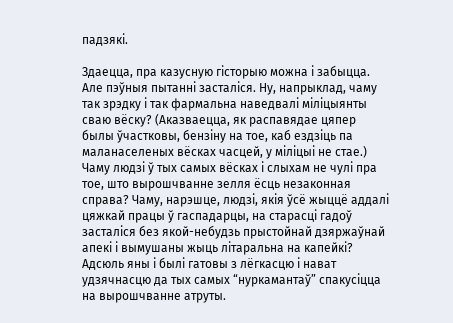падзякі.

Здаецца, пра казусную гісторыю можна і забыцца. Але пэўныя пытанні засталіся. Ну, напрыклад, чаму так зрэдку і так фармальна наведвалі міліцыянты сваю вёску? (Аказваецца, як распавядае цяпер былы ўчастковы, бензіну на тое, каб ездзіць па маланаселеных вёсках часцей, у міліцыі не стае.) Чаму людзі ў тых самых вёсках і слыхам не чулі пра тое, што вырошчванне зелля ёсць незаконная справа? Чаму, нарэшце, людзі, якія ўсё жыццё аддалі цяжкай працы ў гаспадарцы, на старасці гадоў засталіся без якой-небудзь прыстойнай дзяржаўнай апекі і вымушаны жыць літаральна на капейкі? Адсюль яны і былі гатовы з лёгкасцю і нават удзячнасцю да тых самых “нуркамантаў” спакусіцца на вырошчванне атруты.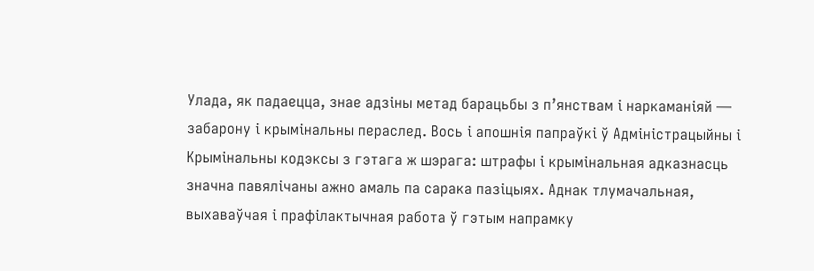Улада, як падаецца, знае адзіны метад барацьбы з п’янствам і наркаманіяй — забарону і крымінальны пераслед. Вось і апошнія папраўкі ў Адміністрацыйны і Крымінальны кодэксы з гэтага ж шэрага: штрафы і крымінальная адказнасць значна павялічаны ажно амаль па сарака пазіцыях. Аднак тлумачальная, выхаваўчая і прафілактычная работа ў гэтым напрамку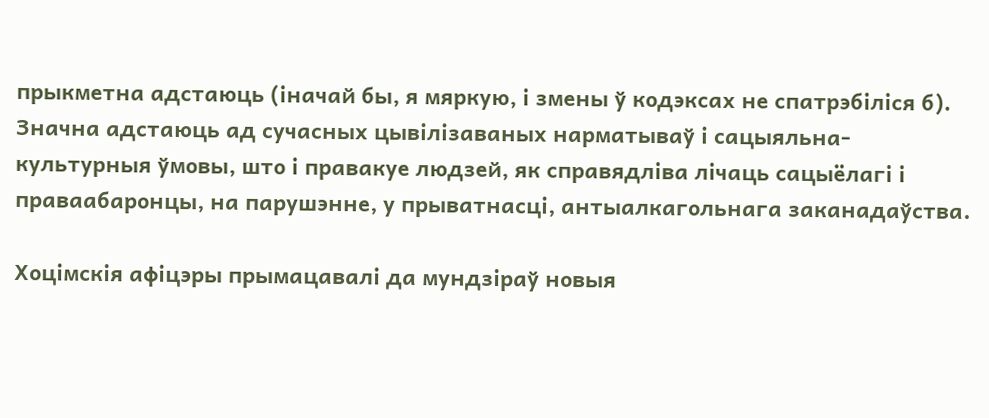прыкметна адстаюць (іначай бы, я мяркую, і змены ў кодэксах не спатрэбіліся б). Значна адстаюць ад сучасных цывілізаваных нарматываў і сацыяльна-культурныя ўмовы, што і правакуе людзей, як справядліва лічаць сацыёлагі і праваабаронцы, на парушэнне, у прыватнасці, антыалкагольнага заканадаўства.

Хоцімскія афіцэры прымацавалі да мундзіраў новыя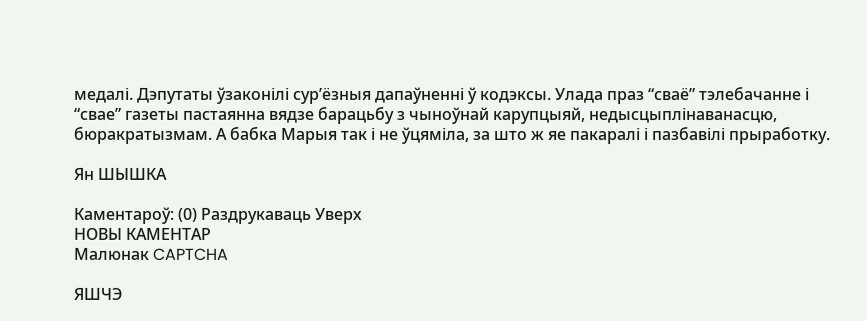медалі. Дэпутаты ўзаконілі сур’ёзныя дапаўненні ў кодэксы. Улада праз “сваё” тэлебачанне і “свае” газеты пастаянна вядзе барацьбу з чыноўнай карупцыяй, недысцыплінаванасцю, бюракратызмам. А бабка Марыя так і не ўцяміла, за што ж яе пакаралі і пазбавілі прыработку.

Ян ШЫШКА

Каментароў: (0) Раздрукаваць Уверх
НОВЫ КАМЕНТАР
Малюнак CAPTCHA

ЯШЧЭ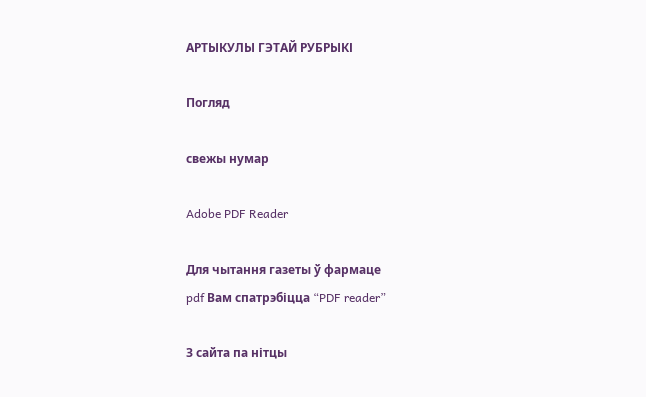АРТЫКУЛЫ ГЭТАЙ РУБРЫКІ

Погляд

свежы нумар

Adobe PDF Reader

Для чытання газеты ў фармаце
pdf Вам спатрэбіцца “PDF reader”

З сайта па нітцы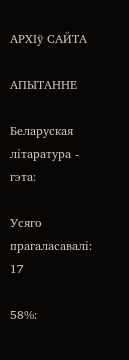АРХIў САЙТА

АПЫТАННЕ

Беларуская літаратура - гэта:

Усяго прагаласавалі: 17

58%: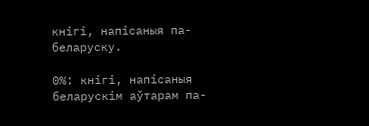кнігі, напісаныя па-беларуску.

0%: кнігі, напісаныя беларускім аўтарам па-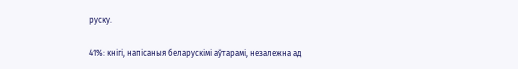руску.

41%: кнігі, напісаныя беларускімі аўтарамі, незалежна ад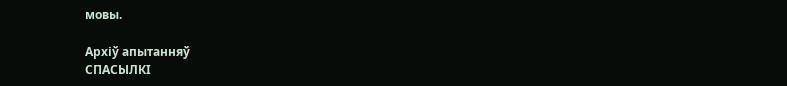мовы.

Архіў апытанняў
СПАСЫЛКI